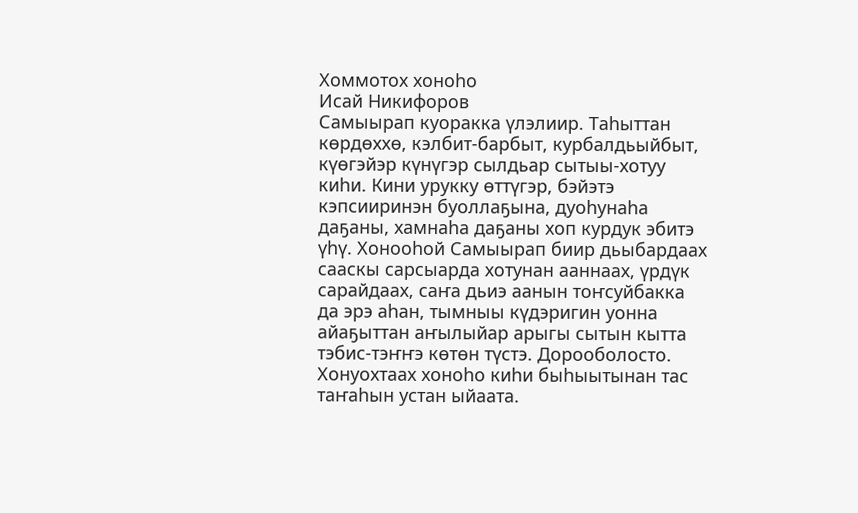Хоммотох хоноһо
Исай Никифоров
Самыырап куоракка үлэлиир. Таһыттан көрдөххө, кэлбит-барбыт, курбалдьыйбыт, күөгэйэр күнүгэр сылдьар сытыы-хотуу киһи. Кини урукку өттүгэр, бэйэтэ кэпсииринэн буоллаҕына, дуоһунаһа даҕаны, хамнаһа даҕаны хоп курдук эбитэ үһү. Хонооһой Самыырап биир дьыбардаах сааскы сарсыарда хотунан ааннаах, үрдүк сарайдаах, саҥа дьиэ аанын тоҥсуйбакка да эрэ аһан, тымныы күдэригин уонна айаҕыттан аҥылыйар арыгы сытын кытта тэбис-тэҥҥэ көтөн түстэ. Дорооболосто. Хонуохтаах хоноһо киһи быһыытынан тас таҥаһын устан ыйаата.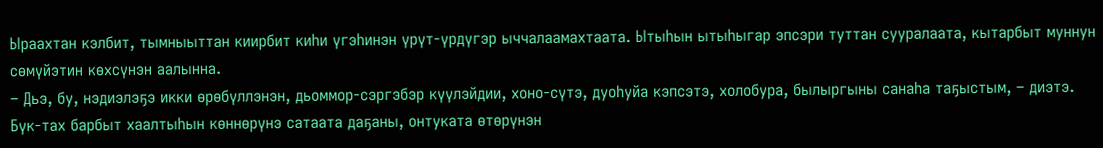Ыраахтан кэлбит, тымныыттан киирбит киһи үгэһинэн үрүт-үрдүгэр ыччалаамахтаата. Ытыһын ытыһыгар эпсэри туттан сууралаата, кытарбыт муннун сөмүйэтин көхсүнэн аалынна.
– Дьэ, бу, нэдиэлэҕэ икки өрөбүллэнэн, дьоммор-сэргэбэр күүлэйдии, хоно-сүтэ, дуоһуйа кэпсэтэ, холобура, былыргыны санаһа таҕыстым, – диэтэ. Бүк-тах барбыт хаалтыһын көннөрүнэ сатаата даҕаны, онтуката өтөрүнэн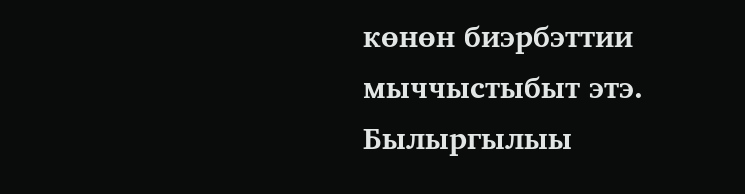көнөн биэрбэттии мыччыстыбыт этэ. Былыргылыы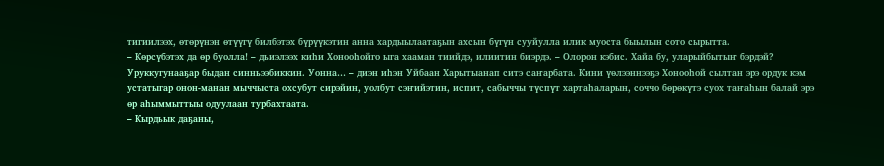тигиилээх, өтөрүнэн өтүүгү билбэтэх бүрүүкэтин анна хардыылаатаҕын ахсын бүгүн сууйулла илик муоста быылын сото сырытта.
– Көрсүбэтэх да өр буолла! – дьиэлээх киһи Хонооһойго ыга хааман тиийдэ, илиитин биэрдэ. – Олорон кэбис. Хайа бу, уларыйбытыҥ бэрдэй? Уруккугунааҕар быдан синньээбиккин. Уонна… – диэн иһэн Уйбаан Харытыанап ситэ саҥарбата. Кини үөлээннээҕэ Хонооһой сылтан эрэ ордук кэм устатыгар онон-манан мыччыста охсубут сирэйин, уолбут сэҥийэтин, испит, сабыччы түспүт хартаһаларын, соччо бөрөкүтэ суох таҥаһын балай эрэ өр аһыммыттыы одуулаан турбахтаата.
– Кырдьык даҕаны,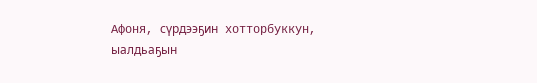Афоня, сүрдээҕин хотторбуккун, ыалдьаҕын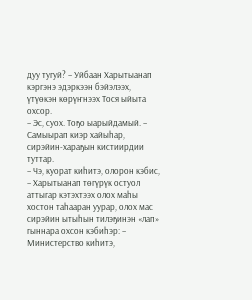дуу тугуй? – Уйбаан Харытыанап кэргэнэ эдэркээн бэйэлээх, үтүөкэн көрүҥнээх Тося ыйыта охсор.
– Эс, суох. Тоҕо ыарыйдамый. – Самыырап киэр хайыһар, сирэйин-хараҕын кистиирдии туттар.
– Чэ, куорат киһитэ, олорон кэбис, – Харытыанап төгүрүк остуол аттыгар кэтэхтээх олох маһы хостон таһааран уурар, олох мас сирэйин ытыһын тилэҕинэн «лап» гыннара охсон кэбиһэр: – Министерство киһитэ,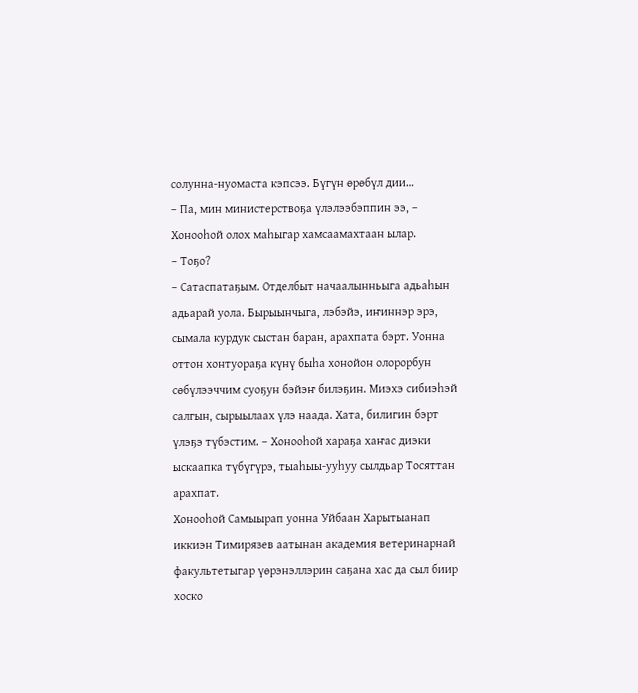солунна-нуомаста кэпсээ. Бүгүн өрөбүл дии…
– Па, мин министерствоҕа үлэлээбэппин ээ, – Хонооһой олох маһыгар хамсаамахтаан ылар.
– Тоҕо?
– Сатаспатаҕым. Отделбыт начаалынньыга адьаһын адьарай уола. Бырыынчыга, лэбэйэ, иҥиннэр эрэ, сымала курдук сыстан баран, арахпата бэрт. Уонна оттон хонтуораҕа күнү быһа хонойон олорорбун сөбүлээччим суоҕун бэйэҥ билэҕин. Миэхэ сибиэһэй салгын, сырыылаах үлэ наада. Хата, билигин бэрт үлэҕэ түбэстим. – Хонооһой хараҕа хаҥас диэки ыскаапка түбүгүрэ, тыаһыы-ууһуу сылдьар Тосяттан арахпат.
Хонооһой Самыырап уонна Уйбаан Харытыанап иккиэн Тимирязев аатынан академия ветеринарнай факультетыгар үөрэнэллэрин саҕана хас да сыл биир хоско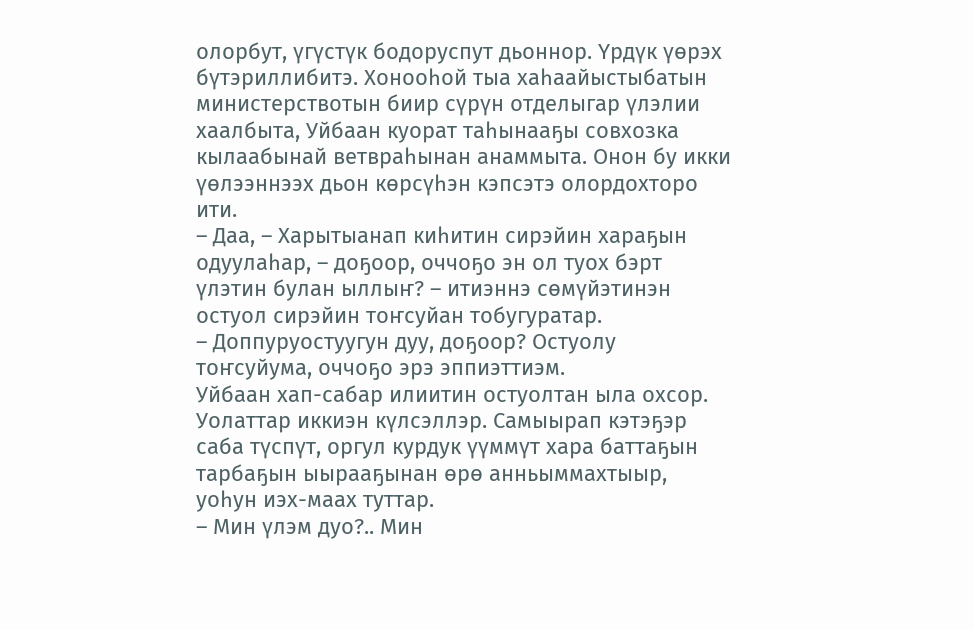олорбут, үгүстүк бодоруспут дьоннор. Үрдүк үөрэх бүтэриллибитэ. Хонооһой тыа хаһаайыстыбатын министерствотын биир сүрүн отделыгар үлэлии хаалбыта, Уйбаан куорат таһынааҕы совхозка кылаабынай ветвраһынан анаммыта. Онон бу икки үөлээннээх дьон көрсүһэн кэпсэтэ олордохторо ити.
– Даа, – Харытыанап киһитин сирэйин хараҕын одуулаһар, – доҕоор, оччоҕо эн ол туох бэрт үлэтин булан ыллыҥ? – итиэннэ сөмүйэтинэн остуол сирэйин тоҥсуйан тобугуратар.
– Доппуруостуугун дуу, доҕоор? Остуолу тоҥсуйума, оччоҕо эрэ эппиэттиэм.
Уйбаан хап-сабар илиитин остуолтан ыла охсор. Уолаттар иккиэн күлсэллэр. Самыырап кэтэҕэр саба түспүт, оргул курдук үүммүт хара баттаҕын тарбаҕын ыырааҕынан өрө анньыммахтыыр, уоһун иэх-маах туттар.
– Мин үлэм дуо?.. Мин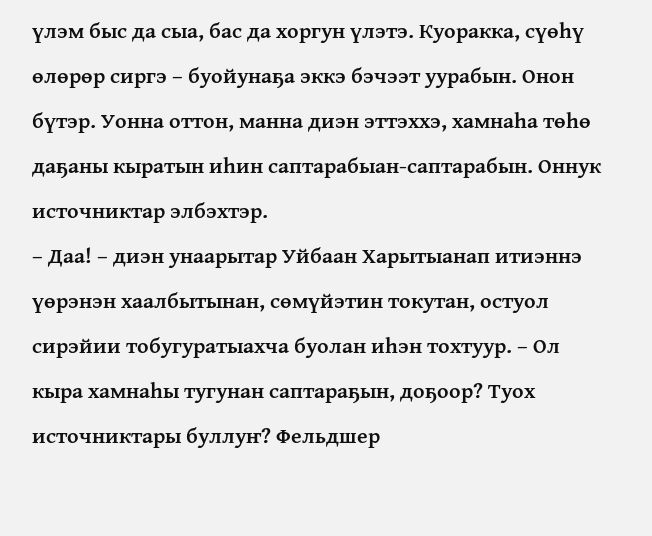үлэм быс да сыа, бас да хоргун үлэтэ. Куоракка, сүөһү өлөрөр сиргэ – буойунаҕа эккэ бэчээт уурабын. Онон бүтэр. Уонна оттон, манна диэн эттэххэ, хамнаһа төһө даҕаны кыратын иһин саптарабыан-саптарабын. Оннук источниктар элбэхтэр.
– Даа! – диэн унаарытар Уйбаан Харытыанап итиэннэ үөрэнэн хаалбытынан, сөмүйэтин токутан, остуол сирэйии тобугуратыахча буолан иһэн тохтуур. – Ол кыра хамнаһы тугунан саптараҕын, доҕоор? Туох источниктары буллуҥ? Фельдшер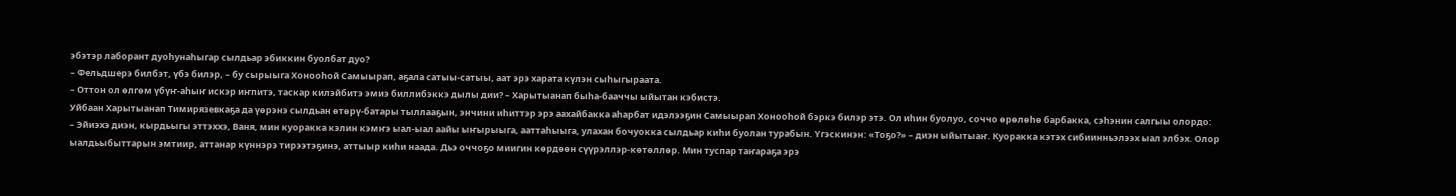эбэтэр лаборант дуоһунаһыгар сылдьар эбиккин буолбат дуо?
– Фельдшерэ билбэт, үбэ билэр, – бу сырыыга Хонооһой Самыырап, аҕала сатыы-сатыы, аат эрэ харата күлэн сыһыгыраата.
– Оттон ол өлгөм үбүҥ-аһыҥ искэр иҥпитэ, таскар килэйбитэ эмиэ биллибэккэ дылы дии? – Харытыанап быһа-бааччы ыйытан кэбистэ.
Уйбаан Харытыанап Тимирязевкаҕа да үөрэнэ сылдьан өтөрү-батары тыллааҕын, энчини иһиттэр эрэ аахайбакка аһарбат идэлээҕин Самыырап Хонооһой бэркэ билэр этэ. Ол иһин буолуо, соччо өрөлөһө барбакка, сэһэнин салгыы олордо:
– Эйиэхэ диэн, кырдьыгы эттэххэ, Ваня, мин куоракка кэлин кэмҥэ ыал-ыал аайы ыҥырыыга, ааттаһыыга, улахан бочуокка сылдьар киһи буолан турабын. Үгэскинэн: «Тоҕо?» – диэн ыйытыаҥ. Куоракка кэтэх сибиинньэлээх ыал элбэх. Олор ыалдьыбыттарын эмтиир, аттанар күннэрэ тирээтэҕинэ, аттыыр киһи наада. Дьэ оччоҕо миигин көрдөөн сүүрэллэр-көтөллөр. Мин туспар таҥараҕа эрэ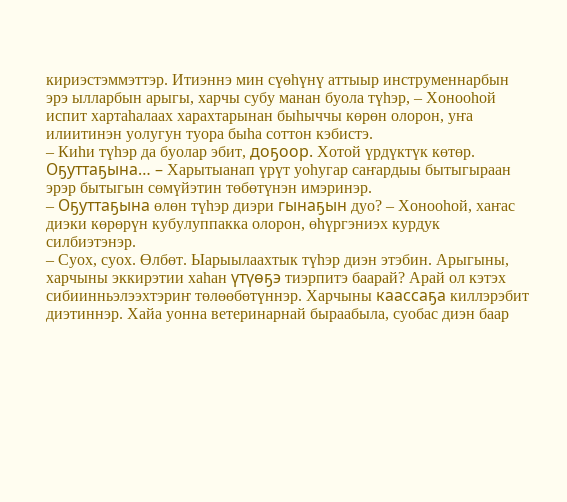кириэстэммэттэр. Итиэннэ мин сүөһүнү аттыыр инструменнарбын эрэ ылларбын арыгы, харчы субу манан буола түһэр, – Хонооһой испит хартаһалаах харахтарынан быһыччы көрөн олорон, уҥа илиитинэн уолугун туора быһа соттон кэбистэ.
– Киһи түһэр да буолар эбит, доҕоор. Хотой үрдүктүк көтөр. Оҕуттаҕына… – Харытыанап үрүт уоһугар саҥардыы бытыгыраан эрэр бытыгын сөмүйэтин төбөтүнэн имэринэр.
– Оҕуттаҕына өлөн түһэр диэри гынаҕын дуо? – Хонооһой, хаҥас диэки көрөрүн кубулуппакка олорон, өһүргэниэх курдук силбиэтэнэр.
– Суох, суох. Өлбөт. Ыарыылаахтык түһэр диэн этэбин. Арыгыны, харчыны эккирэтии хаһан үтүөҕэ тиэрпитэ баарай? Арай ол кэтэх сибиинньэлээхтэриҥ төлөөбөтүннэр. Харчыны каассаҕа киллэрэбит диэтиннэр. Хайа уонна ветеринарнай быраабыла, суобас диэн баар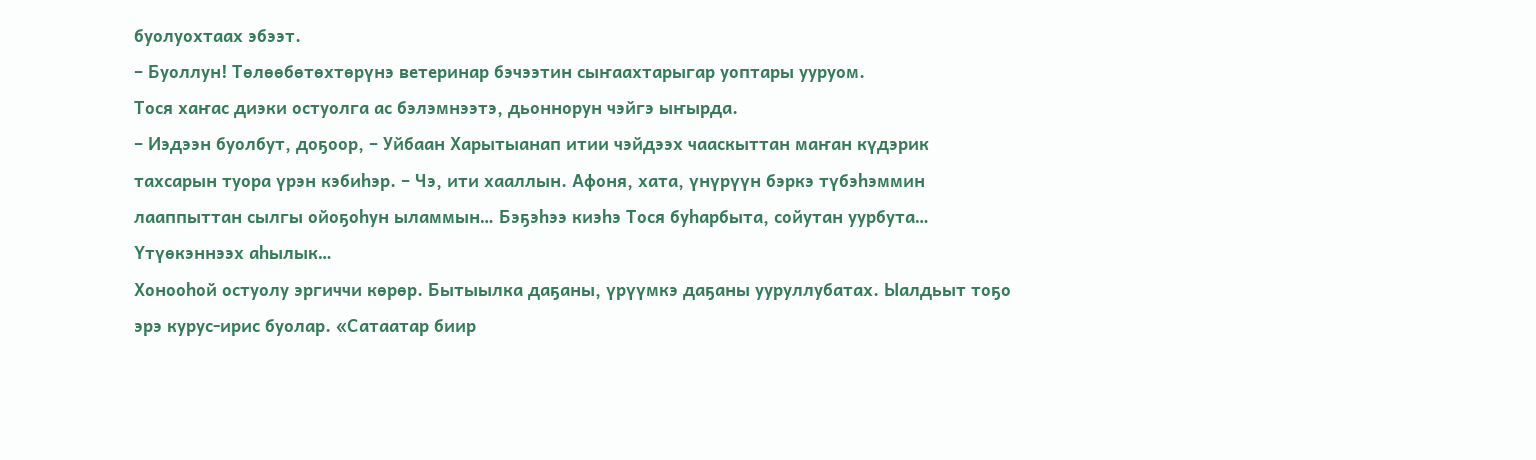буолуохтаах эбээт.
– Буоллун! Төлөөбөтөхтөрүнэ ветеринар бэчээтин сыҥаахтарыгар уоптары ууруом.
Тося хаҥас диэки остуолга ас бэлэмнээтэ, дьоннорун чэйгэ ыҥырда.
– Иэдээн буолбут, доҕоор, – Уйбаан Харытыанап итии чэйдээх чааскыттан маҥан күдэрик тахсарын туора үрэн кэбиһэр. – Чэ, ити хааллын. Афоня, хата, үнүрүүн бэркэ түбэһэммин лааппыттан сылгы ойоҕоһун ыламмын… Бэҕэһээ киэһэ Тося буһарбыта, сойутан уурбута… Үтүөкэннээх аһылык…
Хонооһой остуолу эргиччи көрөр. Бытыылка даҕаны, үрүүмкэ даҕаны ууруллубатах. Ыалдьыт тоҕо эрэ курус-ирис буолар. «Сатаатар биир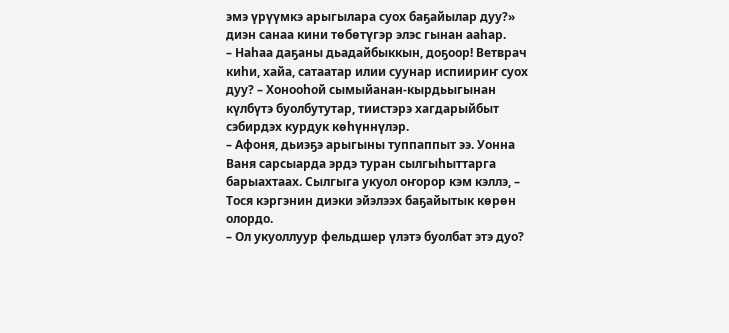эмэ үрүүмкэ арыгылара суох баҕайылар дуу?» диэн санаа кини төбөтүгэр элэс гынан ааһар.
– Наһаа даҕаны дьадайбыккын, доҕоор! Ветврач киһи, хайа, сатаатар илии суунар испиириҥ суох дуу? – Хонооһой сымыйанан-кырдьыгынан күлбүтэ буолбутутар, тиистэрэ хагдарыйбыт сэбирдэх курдук көһүннүлэр.
– Афоня, дьиэҕэ арыгыны туппаппыт ээ. Уонна Ваня сарсыарда эрдэ туран сылгыһыттарга барыахтаах. Сылгыга укуол оҥорор кэм кэллэ, – Тося кэргэнин диэки эйэлээх баҕайытык көрөн олордо.
– Ол укуоллуур фельдшер үлэтэ буолбат этэ дуо?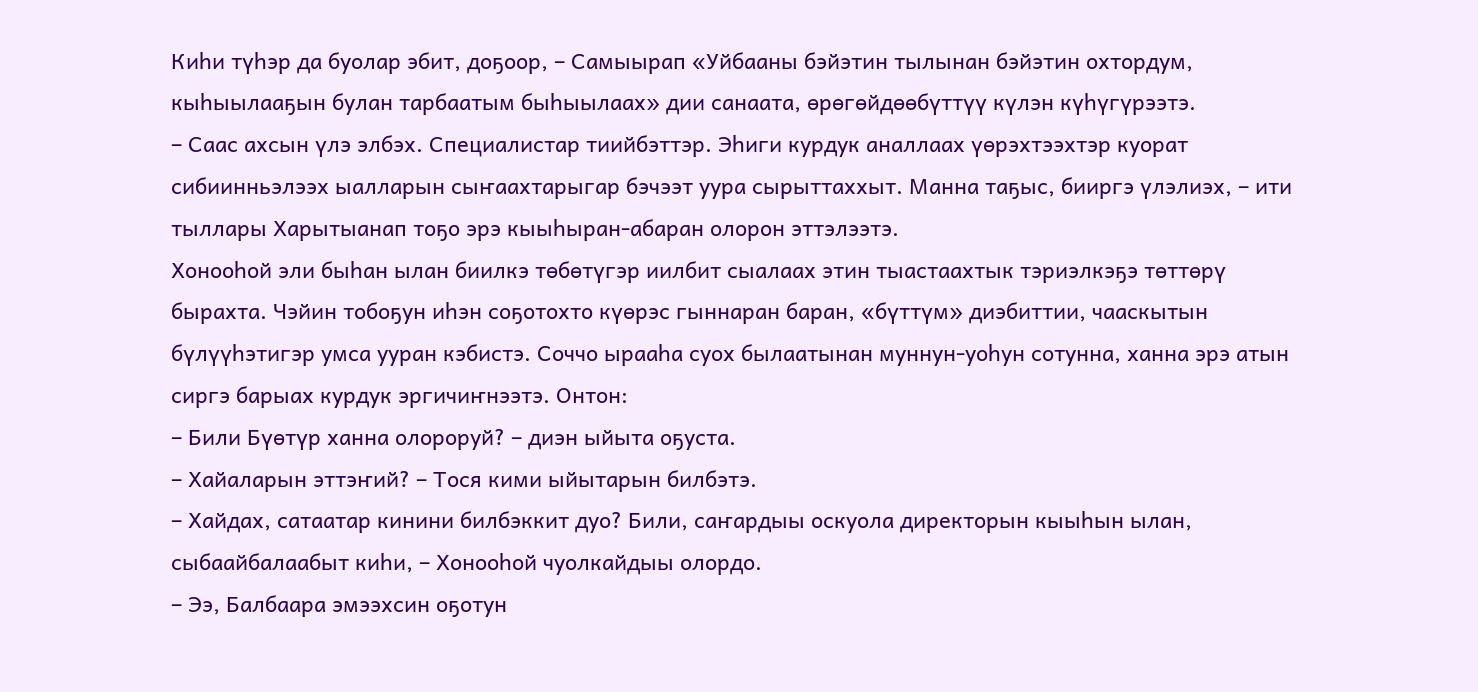Киһи түһэр да буолар эбит, доҕоор, – Самыырап «Уйбааны бэйэтин тылынан бэйэтин охтордум, кыһыылааҕын булан тарбаатым быһыылаах» дии санаата, өрөгөйдөөбүттүү күлэн күһүгүрээтэ.
– Саас ахсын үлэ элбэх. Специалистар тиийбэттэр. Эһиги курдук аналлаах үөрэхтээхтэр куорат сибиинньэлээх ыалларын сыҥаахтарыгар бэчээт уура сырыттаххыт. Манна таҕыс, бииргэ үлэлиэх, – ити тыллары Харытыанап тоҕо эрэ кыыһыран-абаран олорон эттэлээтэ.
Хонооһой эли быһан ылан биилкэ төбөтүгэр иилбит сыалаах этин тыастаахтык тэриэлкэҕэ төттөрү бырахта. Чэйин тобоҕун иһэн соҕотохто күөрэс гыннаран баран, «бүттүм» диэбиттии, чааскытын бүлүүһэтигэр умса ууран кэбистэ. Соччо ырааһа суох былаатынан муннун-уоһун сотунна, ханна эрэ атын сиргэ барыах курдук эргичиҥнээтэ. Онтон:
– Били Бүөтүр ханна олороруй? – диэн ыйыта оҕуста.
– Хайаларын эттэҥий? – Тося кими ыйытарын билбэтэ.
– Хайдах, сатаатар кинини билбэккит дуо? Били, саҥардыы оскуола директорын кыыһын ылан, сыбаайбалаабыт киһи, – Хонооһой чуолкайдыы олордо.
– Ээ, Балбаара эмээхсин оҕотун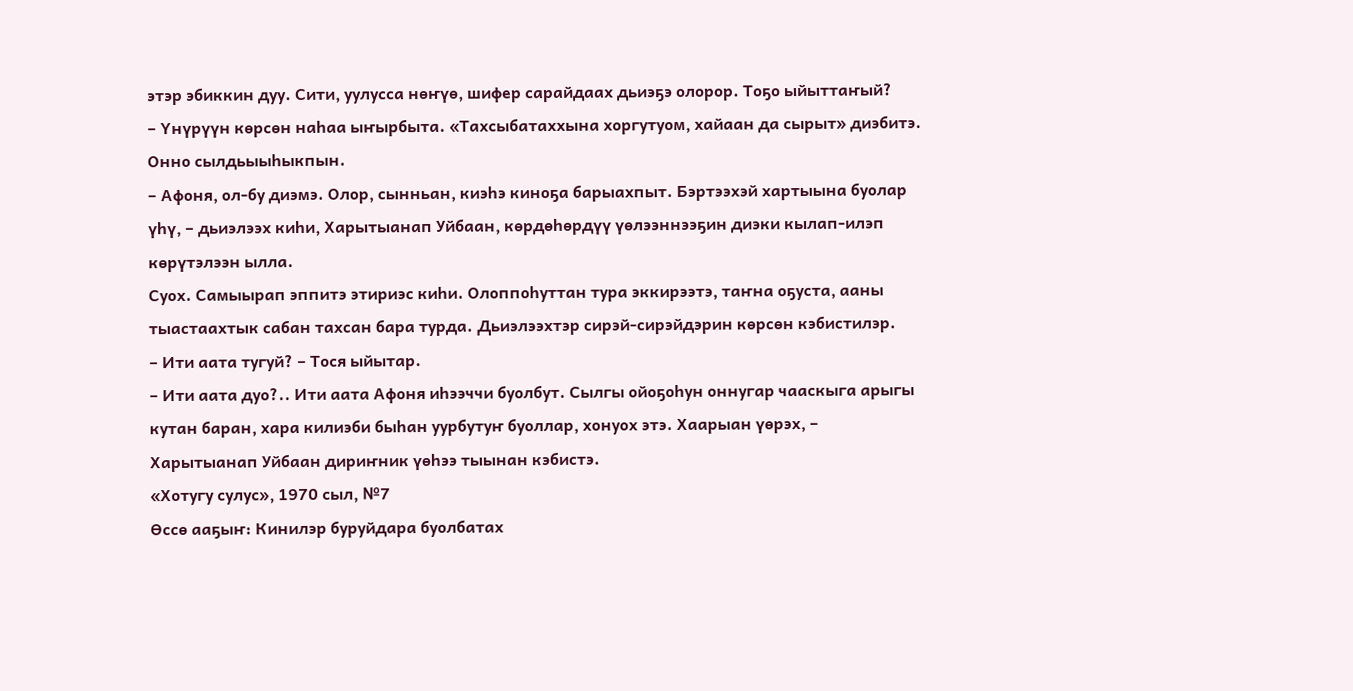этэр эбиккин дуу. Сити, уулусса нөҥүө, шифер сарайдаах дьиэҕэ олорор. Тоҕо ыйыттаҥый?
– Үнүрүүн көрсөн наһаа ыҥырбыта. «Тахсыбатаххына хоргутуом, хайаан да сырыт» диэбитэ. Онно сылдьыыһыкпын.
– Афоня, ол-бу диэмэ. Олор, сынньан, киэһэ киноҕа барыахпыт. Бэртээхэй хартыына буолар үһү, – дьиэлээх киһи, Харытыанап Уйбаан, көрдөһөрдүү үөлээннээҕин диэки кылап-илэп көрүтэлээн ылла.
Суох. Самыырап эппитэ этириэс киһи. Олоппоһуттан тура эккирээтэ, таҥна оҕуста, ааны тыастаахтык сабан тахсан бара турда. Дьиэлээхтэр сирэй-сирэйдэрин көрсөн кэбистилэр.
– Ити аата тугуй? – Тося ыйытар.
– Ити аата дуо?.. Ити аата Афоня иһээччи буолбут. Сылгы ойоҕоһун оннугар чааскыга арыгы кутан баран, хара килиэби быһан уурбутуҥ буоллар, хонуох этэ. Хаарыан үөрэх, – Харытыанап Уйбаан дириҥник үөһээ тыынан кэбистэ.
«Хотугу сулус», 1970 сыл, №7
Өссө ааҕыҥ: Кинилэр буруйдара буолбатах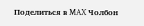Поделиться в MAX Чолбон